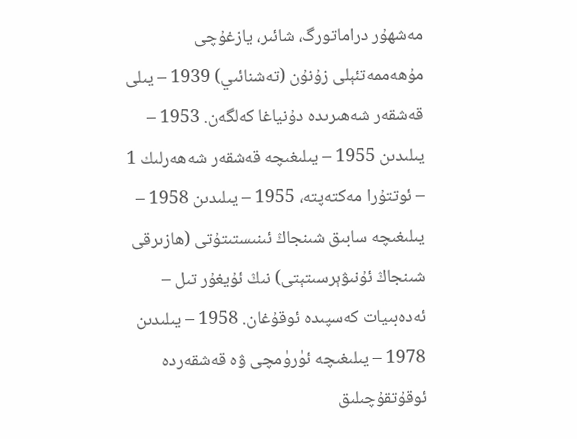مەشھۇر دراماتورگ، شائىر، يازغۇچى مۇھەممەتئېلى زۇنۇن (تەشنائىي) 1939 – يىلى قەشقەر شەھىرىدە دۇنياغا كەلگەن. 1953 – يىلىدىن 1955 – يىلىغىچە قەشقەر شەھەرلىك 1 – ئوتتۇرا مەكتەپتە، 1955 – يىلىدىن 1958 – يىلىغىچە سابىق شىنجاڭ ئىنىستىتۇتى (ھازىرقى شىنجاڭ ئۇنىۋېرسىتېتى) نىڭ ئۇيغۇر تىل – ئەدەبىيات كەسپىدە ئوقۇغان. 1958 – يىلىدىن 1978 – يىلىغىچە ئۈرۈمچى ۋە قەشقەردە ئوقۇتقۇچىلىق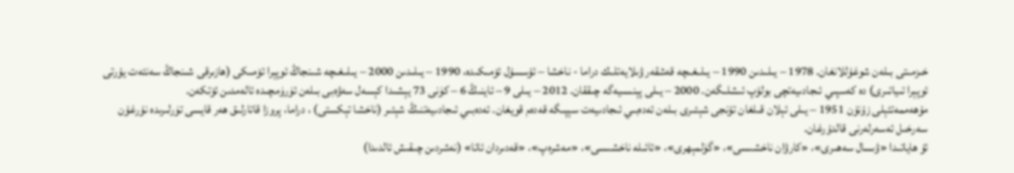خىزمىتى بىلەن شوغۇللانغان. 1978 – يىلىدىن 1990 – يىلىغىچە قەشقەر ۋىلايەتلىك دراما - ناخشا – ئۇسسۇل ئۆمىكىدە، 1990 – يىلىدىن 2000 – يىلىغىچە شىنجاڭ ئوپېرا ئۆمىكى (ھازىرقى شىنجاڭ سەنئەت يۇرتى ئوپېرا تىياتىرى) دە كەسپىي ئىجادىيەتچى بولۇپ ئىشلىگەن. 2000 – يىلى پېنسىيەگە چىققان. 2012 – يىلى 9 – ئاينىڭ 6 – كۈنى 73 يېشىدا كېسەل سەۋەبى بىلەن ئۈرۈمچىدە ئالەمدىن ئۆتكەن.
مۇھەممەتئېلى زۇنۇن 1951 – يىلى ئېلان قىلغان تۇنجى شېئىرى بىلەن ئەدەبىي ئىجادىيەت سېپىگە قەدەم قويغان. ئەدەبىي ئىجادىيەتنىڭ شېئىر (ناخشا تېكستى) ، دراما، پروزا قاتارلىق ھەر قايسى تۈرلىرىدە نۇرغۇن سەرخىل ئەسەرلەرنى قالدۇرغان.
ئۇ ھاياتىدا «ۋىسال سەھىرى»، «كارۋان ناخشىسى»، «گۈلمېھرى»، «ئائىلە ناخشىسى»، «مەشرەپ»، «قەدىردان ئاتا» (نەشردىن چىقىش ئالدىدا)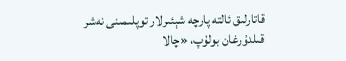قاتارلىق ئالتە پارچە شېئىرلار توپلىمىنى نەشر قىلدۇرغان بولۇپ، «چالا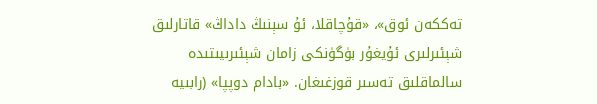تەككەن ئوق»، «قۇچاقلا، ئۇ سېنىڭ داداڭ» قاتارلىق شېئىرلىرى ئۇيغۇر بۈگۈنكى زامان شېئىرىيىتىدە سالماقلىق تەسىر قوزغىغان. «بادام دوپپا» (رابىيە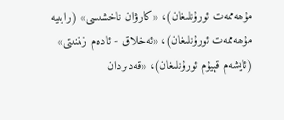مۇھەممەت ئورۇنلىغان)، «كارۋان ناخشىسى» (رابىيە مۇھەممەت ئورۇنلىغان)، «ئەخلاق - ئادەم زىننىتى» (ئايشەم قېيۇم ئورۇنلىغان)، «قەدىردان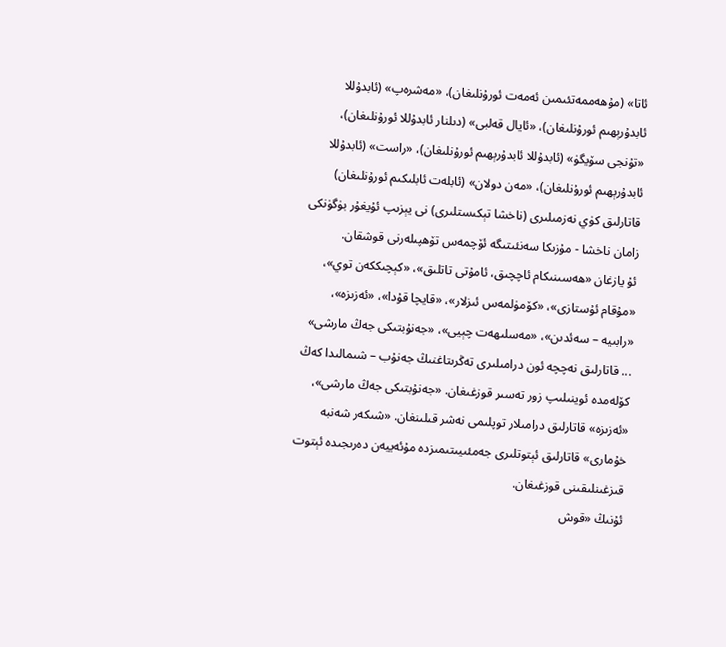ئاتا» (مۇھەممەتئىمىن ئەمەت ئورۇنلىغان)، «مەشرەپ» (ئابدۇللا ئابدۇرېھىم ئورۇنلىغان)، «ئايال قەلبى» (دىلنار ئابدۇللا ئورۇنلىغان)، «تۇنجى سۆيگۈ» (ئابدۇللا ئابدۇرېھىم ئورۇنلىغان)، «راست» (ئابدۇللا ئابدۇرېھىم ئورۇنلىغان)، «مەن دولان» (ئابلەت ئابلىكىم ئورۇنلىغان) قاتارلىق كۈي نەزمىلىرى (ناخشا تېكىستلىرى) نى يېزىپ ئۇيغۇر بۈگۈنكى زامان ناخشا - مۇزىكا سەنئىتىگە ئۆچمەس تۆھپىلەرنى قوشقان.
ئۇ يازغان «ھەسىنىكام ئاچچىق، ئامۇتى تاتلىق»، «كېچىككەن توي»، «مۇقام ئۇستازى»، «كۆمۈلمەس ئىزلار»، «قايچا قۇدا»، «ئەزىزە»، «رابىيە – سەئدىن»، «مەسلىھەت چېيى»، «جەنۇبتىكى جەڭ مارشى» ... قاتارلىق نەچچە ئون درامىلىرى تەڭرىتاغنىڭ جەنۇب – شىمالىدا كەڭ كۆلەمدە ئوينىلىپ زور تەسىر قوزغىغان. «جەنۇبتىكى جەڭ مارشى»، «ئەزىزە» قاتارلىق درامىلار توپلىمى نەشر قىلىنغان. «شىكەر شەنبە خۇمارى» قاتارلىق ئېتوتلىرى جەمئىيىتىمىزدە مۇئەييەن دەرىجىدە ئېتوت قىزغىنلىقىنى قوزغىغان.
ئۇنىڭ «قوش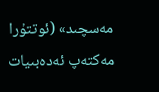مەسچىد» (ئوتتۇرا مەكتەپ ئەدەبىيات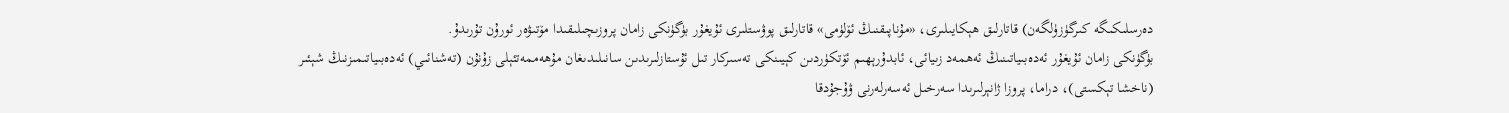دەرسلىكىگە كىرگۈزۈلگەن) قاتارلىق ھېكايىلىرى، «مۇناپىقنىڭ ئۆلۈمى» قاتارلىق پوۋستلىرى ئۇيغۇر بۈگۈنكى زامان پروزىچىلىقىدا مۆتىۋەر ئورۇن تۇرىدۇ.
بۈگۈنكى زامان ئۇيغۇر ئەدەبىياتىنىڭ ئەھمەد زىيائى، ئابدۇرېھىم ئۆتكۈردىن كېيىنكى تەسىركار تىل ئۇستازلىرىدىن سانىلىدىغان مۇھەممەتئېلى زۇنۇن (تەشنائىي) ئەدەبىياتىمىزنىڭ شېئىر (ناخشا تېكستى)، دراما، پروزا ژانېرلىرىدا سەرخىل ئەسەرلەرنى ۋۇجۇدقا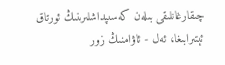چىقارغانلىقى بىلەن كەسىپداشلىرىنىڭ ئورتاق ئېتىرابىغا، ئەل - ئاۋامنىڭ زور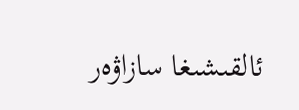ئالقىشىغا سازاۋەر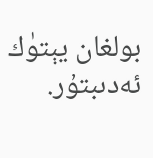بولغان يېتۈك ئەدىبتۇر.